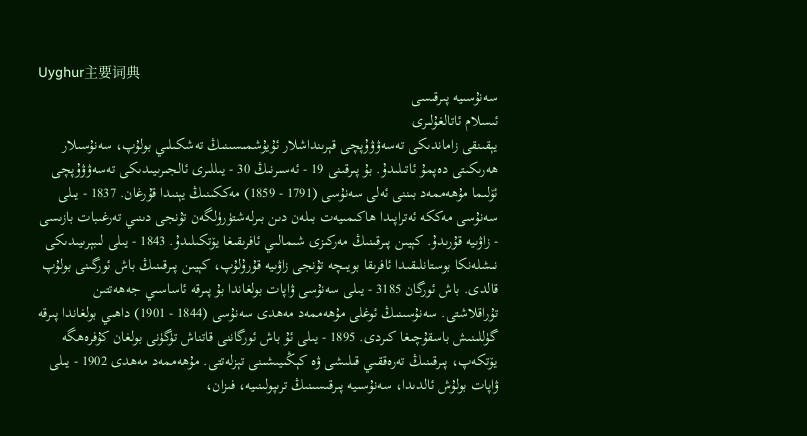Uyghur主要词典
سەنۇسىيە پىرقىسى
ئىسلام ئاتالغۇلىرى
يېقىنقى زاماندىكى تەسەۋۋۇپچى قېرىنداشلار ئۇيۇشمىسىنىڭ تەشكىلىي بولۇپ، سەنۇسىلار ھەرىكىتى دەپمۇ ئاتىلىدۇ. بۇ پىرقىنى 19 - ئەسىرنىڭ 30 - يىللىرى ئالجىرىيىدىكى تەسەۋۋۇپچى ئۆلىما مۇھەممەد بىننى ئەلى سەنۇسى (1791 - 1859) مەككىنىڭ يېنىدا قۇرغان. 1837 - يىلى سەنۇسى مەككە ئەتراپىدا ھاكىمىيەت بىلەن دىن بىرلەشتۈرۈلگەن تۇنجى دىنىي تەرغىبات بازىسى - زاۋىيە قۇرىدۇ. كېيىن پىرقىنىڭ مەركىزى شىمالىي ئافرىقىغا يۆتكىلىدۇ. 1843 - يىلى لىبېرىيىدىكى نىشلەنكا بوستانلىقىدا ئافرىقا بويىچە تۇنجى زاۋىيە قۇرۇلۇپ، كېيىن پىرقىنىڭ باش ئورگىنى بولۇپ قالدى. باش ئورگان 3185 - يىلى سەنۇسى ۋاپات بولغاندا بۇ پىرقە ئاساسىي جەھەتتىن تۇراقلاشتى. سەنۇسىنىڭ ئوغلى مۇھەممەد مەھدى سەنۇسى (1844 - 1901) داھىي بولغاندا پىرقە گۈللىنىش باسقۇچىغا كىردى. 1895 - يىلى ئۇ باش ئورگاننى قاتناش تۈگۈنى بولغان كۇفرەھگە يۆتكەپ، پىرقىنىڭ تەرەققىي قىلىشى ۋە كېڭىيىشىنى تېزلەتتى. مۇھەممەد مەھدى 1902 - يىلى ۋاپات بولۇش ئالدىدا، سەنۇسىيە پىرقىسىنىڭ ترىپولىنىيە، فىزان،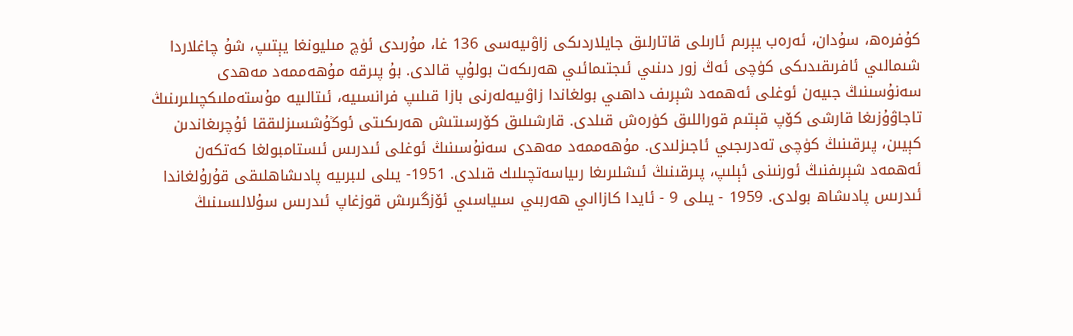كۇفرەھ، سۇدان، ئەرەب يېرىم ئارىلى قاتارلىق جايلاردىكى زاۋىيەسى 136 غا، مۇرىدى ئۈچ مىليونغا يېتىپ، شۇ چاغلاردا شىمالىي ئافرىقىدىكى كۈچى ئەڭ زور دىنىي ئىجتىمائىي ھەرىكەت بولۇپ قالدى. بۇ پىرقە مۇھەممەد مەھدى سەنۇسىنىڭ جىيەن ئوغلى ئەھمەد شېرىف داھىي بولغاندا زاۋىيەلەرنى بازا قىلىپ فرانسىيە، ئىتالىيە مۇستەملىكچىلىرىنىڭ تاجاۋۇزىغا قارشى كۆپ قېتىم قوراللىق كۈرەش قىلدى. قارشىلىق كۆرسىتىش ھەرىكىتى ئوڭۇشسىزلىققا ئۇچرىغاندىن كېيىن، پىرقىنىڭ كۈچى تەدرىجىي ئاجىزلىدى. مۇھەممەد مەھدى سەنۇسىنىڭ ئوغلى ئىدرىس ئىستامبولغا كەتكەن ئەھمەد شېرىفنىڭ ئورنىنى ئېلىپ، پىرقىنىڭ ئىشلىرىغا رىياسەتچىلىك قىلدى. 1951- يىلى لىبرىيە پادىشاھلىقى قۇرۇلغاندا ئىدرىس پادىشاھ بولدى. 1959 - يىلى 9 - ئايدا كازااىي ھەربىي سىياسىي ئۆزگىرىش قوزغاپ ئىدرىس سۇلالىسىنىڭ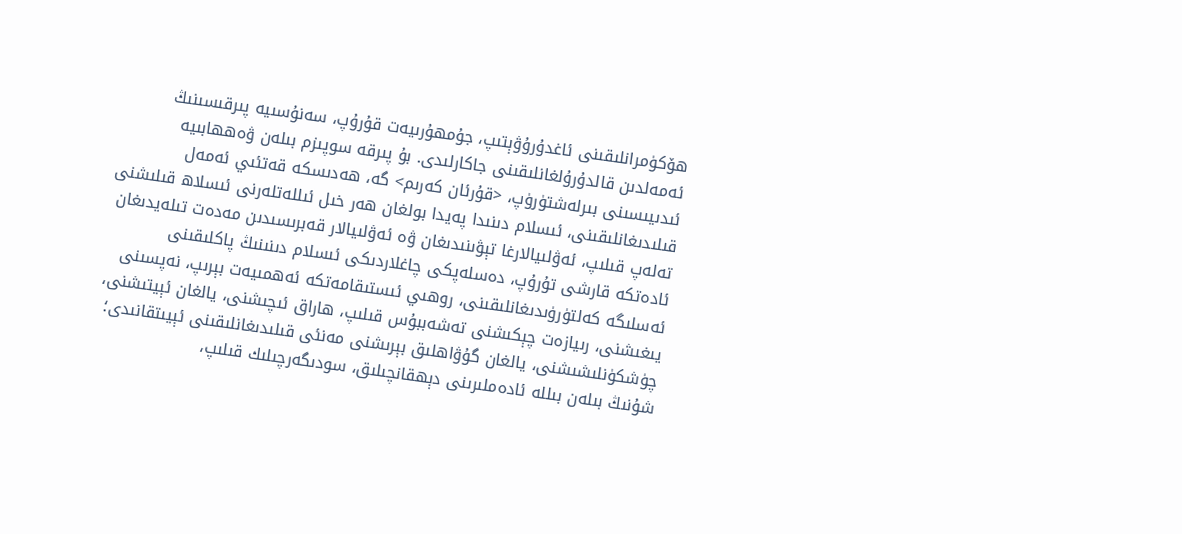ھۆكۈمرانلىقىنى ئاغدۇرۇۋېتىپ، جۇمھۇرىيەت قۇرۇپ، سەنۇسىيە پىرقىسىنىڭ ئەمەلدىن قالدۇرۇلغانلىقىنى جاكارلىدى. بۇ پىرقە سوپىزم بىلەن ۋەھھابىيە ئىدىيىسىنى بىرلەشتۈرۈپ، <قۇرئان كەرىم> گە، ھەدىسكە قەتئىي ئەمەل قىلىدىغانلىقىنى، ئىسلام دىنىدا پەيدا بولغان ھەر خىل ئىللەتلەرنى ئىسلاھ قىلىشنى تەلەپ قىلىپ، ئەۋلىيالارغا تېۋىنىدىغان ۋە ئەۋلىيالار قەبرىسىدىن مەدەت تىلەيدىغان ئادەتكە قارشى تۇرۇپ، دەسلەپكى چاغلاردىكى ئىسلام دىنىنىڭ پاكلىقىنى ئەسلىگە كەلتۈرۈىدىغانلىقىنى، روھىي ئىستىقامەتكە ئەھمىيەت بېرىپ، نەپسىنى يىغىشنى، رىيازەت چېكىشنى تەشەببۇس قىلىپ، ھاراق ئىچىشنى، يالغان ئېيتىشنى، چۈشكۈنلىشىشنى، يالغان گۇۋاھلىق بېرىشنى مەنئى قىلىدىغانلىقىنى ئېيىتقانىدى؛ شۇنىڭ بىلەن بىللە ئادەملىرىنى دېھقانچىلىق، سودىگەرچىلىك قىلىپ،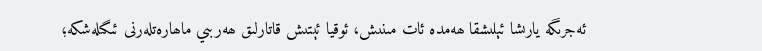ئەجرىگە يارىشا ئېلىشقا ھەمدە ئات مىنىش، ئوقيا ئېتىش قاتارلىق ھەربىي ماھارەتلەرنى ئىگىلەشكە؛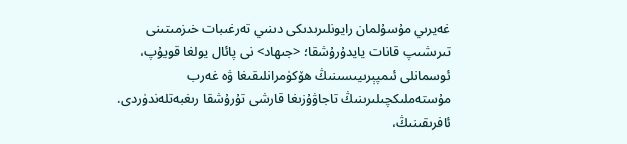غەيرىي مۇسۇلمان رايونلىرىدىكى دىنىي تەرغىبات خىزمىتىنى تىرىشىپ قانات يايدۇرۇشقا؛ <جىھاد> نى پائال يولغا قويۇپ، ئوسمانلى ئىمپېرىيىسىنىڭ ھۆكۈمرانلىقىغا ۋە غەرب مۇستەملىكچىلىرىنىڭ تاجاۋۇزىغا قارشى تۇرۇشقا رىغبەتلەندۈردى. ئافرىقىنىڭ،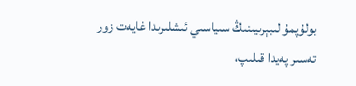بولۇپمۇ لىبېرىيىنىڭ سىياسىي ئىشلىرىدا غايەت زور تەسىر پەيدا قىلىپ،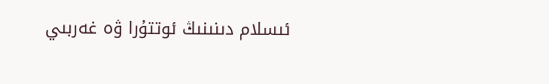ئىسلام دىنىنىڭ ئوتتۇرا ۋە غەربىي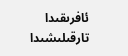ئافرىقىدا تارقىلىشىدا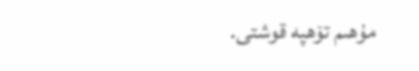مۇھىم تۆھپە قوشتى.